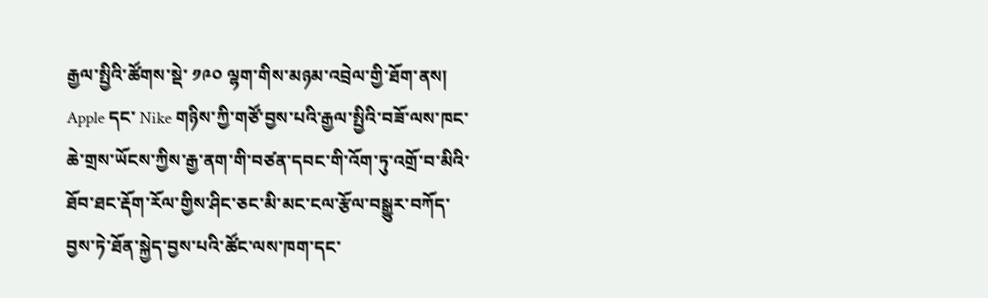རྒྱལ་སྤྱིའི་ཚོགས་སྡེ་ ༡༩༠ ལྷག་གིས་མཉམ་འབྲེལ་གྱི་ཐོག་ནས། Apple དང་ Nike གཉིས་ཀྱི་གཙོ་བྱས་པའི་རྒྱལ་སྤྱིའི་བཟོ་ལས་ཁང་ཆེ་གྲས་ཡོངས་ཀྱིས་རྒྱ་ནག་གི་བཙན་དབང་གི་འོག་ཏུ་འགྲོ་བ་མིའི་ཐོབ་ཐང་རྡོག་རོལ་གྱིས་ཤིང་ཅང་མི་མང་ངལ་རྩོལ་བསྒྱུར་བཀོད་བྱས་ཏེ་ཐོན་སྐྱེད་བྱས་པའི་ཚོང་ལས་ཁག་དང་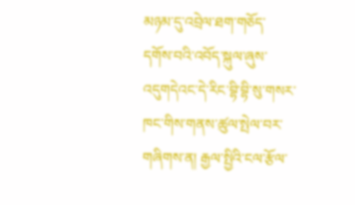མཉམ་དུ་འབྲེལ་ཐག་གཅོད་དགོས་བའི་འབོད་སྐུལ་ཞུས་འདུགདེའང་དེ་རིང་བྷི་བྷི་སུ་གསར་ཁང་གིས་གནས་ཚུལ་སྤེལ་བར་གཞིགས་ན། རྒྱལ་སྤྱིའི་ངལ་རྩོལ་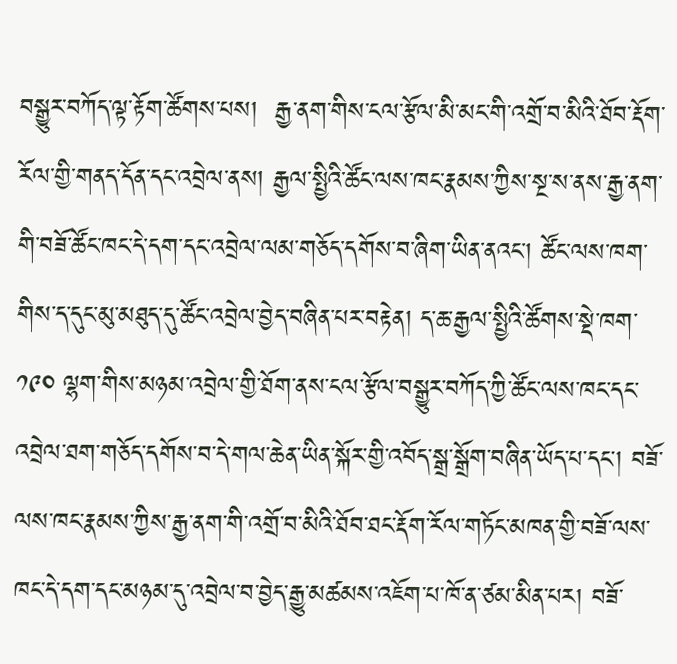བསྒྱུར་བཀོད་ལྟ་རྟོག་ཚོགས་པས།  རྒྱ་ནག་གིས་ངལ་རྩོལ་མི་མང་གི་འགྲོ་བ་མིའི་ཐོབ་རྡོག་རོལ་གྱི་གནད་དོན་དང་འབྲེལ་ནས། རྒྱལ་སྤྱིའི་ཚོང་ལས་ཁང་རྣམས་ཀྱིས་སྔ་ས་ནས་རྒྱ་ནག་གི་བཟོ་ཚོང་ཁང་དེ་དག་དང་འབྲེལ་ལམ་གཅོད་དགོས་བ་ཞིག་ཡིན་ནའང་། ཚོང་ལས་ཁག་གིས་ད་དུང་མུ་མཐུད་དུ་ཚོང་འབྲེལ་བྱེད་བཞིན་པར་བརྟེན། ད་ཆ་རྒྱལ་སྤྱིའི་ཚོགས་སྡེ་ཁག་ ༡༩༠ ལྷག་གིས་མཉམ་འབྲེལ་གྱི་ཐོག་ནས་ངལ་རྩོལ་བསྒྱུར་བཀོད་ཀྱི་ཚོང་ལས་ཁང་དང་འབྲེལ་ཐག་གཅོད་དགོས་བ་དེ་གལ་ཆེན་ཡིན་སྐོར་གྱི་འབོད་སྒྲ་སྒྲོག་བཞིན་ཡོད་པ་དང་། བཟོ་ལས་ཁང་རྣམས་ཀྱིས་རྒྱ་ནག་གི་འགྲོ་བ་མིའི་ཐོབ་ཐང་རྡོག་རོལ་གཏོང་མཁན་གྱི་བཟོ་ལས་ཁང་དེ་དག་དང་མཉམ་དུ་འབྲེལ་བ་བྱེད་རྒྱུ་མཚམས་འཇོག་པ་ཁོ་ན་ཙམ་མིན་པར། བཟོ་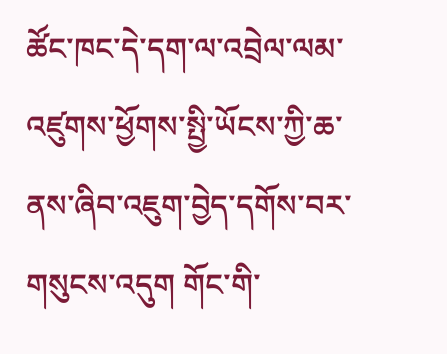ཚོང་ཁང་དེ་དག་ལ་འབྲེལ་ལམ་འཛུགས་ཕྱོགས་སྤྱི་ཡོངས་ཀྱི་ཆ་ནས་ཞིབ་འཇུག་བྱེད་དགོས་བར་གསུངས་འདུག གོང་གི་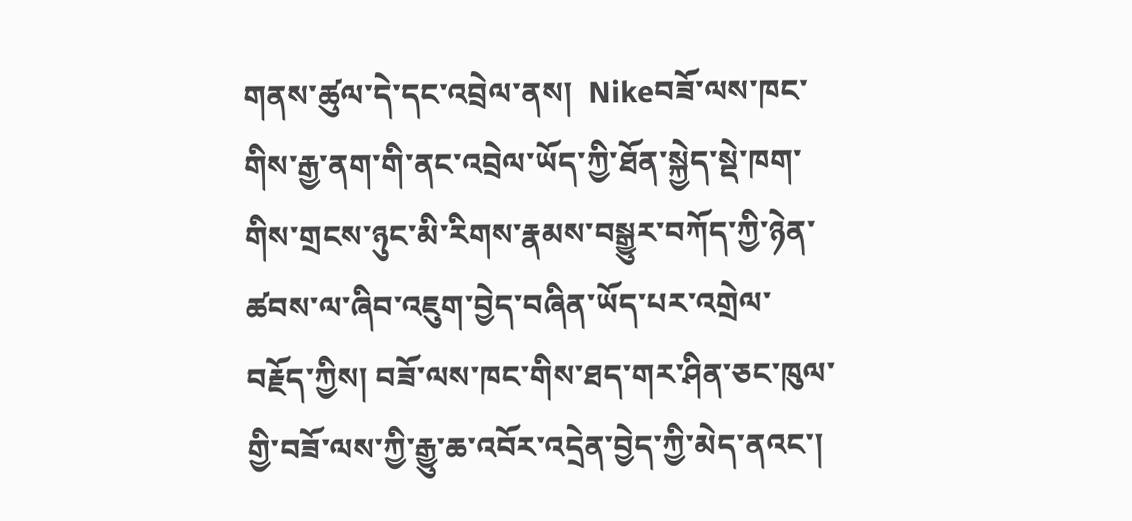གནས་ཚུལ་དེ་དང་འབྲེལ་ནས།  Nikeབཟོ་ལས་ཁང་གིས་རྒྱ་ནག་གི་ནང་འབྲེལ་ཡོད་ཀྱི་ཐོན་སྐྱེད་སྡེ་ཁག་གིས་གྲངས་ཉུང་མི་རིགས་རྣམས་བསྒྱུར་བཀོད་ཀྱི་ཉེན་ཚབས་ལ་ཞིབ་འཇུག་བྱེད་བཞིན་ཡོད་པར་འགྲེལ་བརྗོད་ཀྱིས། བཟོ་ལས་ཁང་གིས་ཐད་གར་ཤིན་ཅང་ཁུལ་གྱི་བཟོ་ལས་ཀྱི་རྒྱུ་ཆ་འབོར་འདྲེན་བྱེད་ཀྱི་མེད་ནའང་།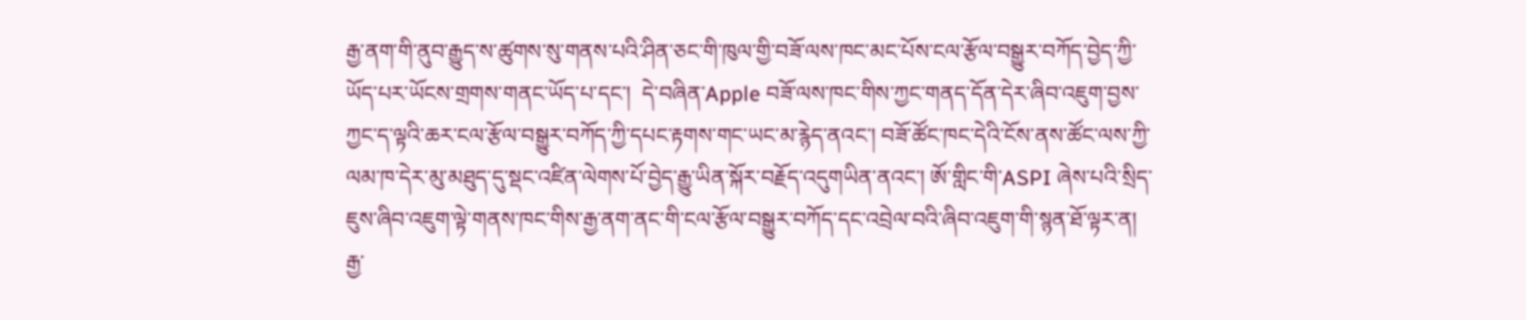རྒྱ་ནག་གི་ནུབ་རྒྱུད་ས་ཚུགས་སུ་གནས་པའི་ཤིན་ཅང་གི་ཁུལ་གྱི་བཟོ་ལས་ཁང་མང་པོས་ངལ་རྩོལ་བསྒྱུར་བཀོད་བྱེད་ཀྱི་ཡོད་པར་ཡོངས་གྲགས་གནང་ཡོད་པ་དང་།  དེ་བཞིན་Apple བཟོ་ལས་ཁང་གིས་ཀྱང་གནད་དོན་དེར་ཞིབ་འཇུག་བྱས་ཀྱང་ད་ལྟའི་ཆར་ངལ་རྩོལ་བསྒྱུར་བཀོད་ཀྱི་དཔང་རྟགས་གང་ཡང་མ་རྙེད་ནའང་། བཟོ་ཚོང་ཁང་དེའི་ངོས་ནས་ཚོང་ལས་ཀྱི་ལམ་ཁ་དེར་མུ་མཐུད་དུ་སྡང་འཛིན་ལེགས་པོ་བྱེད་རྒྱུ་ཡིན་སྐོར་བརྗོད་འདུགཡིན་ནའང་། ཨོ་གླིང་གི་ASPI ཞེས་པའི་སྲིད་ཇུས་ཞིབ་འཇུག་ལྟེ་གནས་ཁང་གིས་རྒྱ་ནག་ནང་གི་ངལ་རྩོལ་བསྒྱུར་བཀོད་དང་འབྲེལ་བའི་ཞིབ་འཇུག་གི་སྙན་ཐོ་ལྟར་ན།  རྒྱ་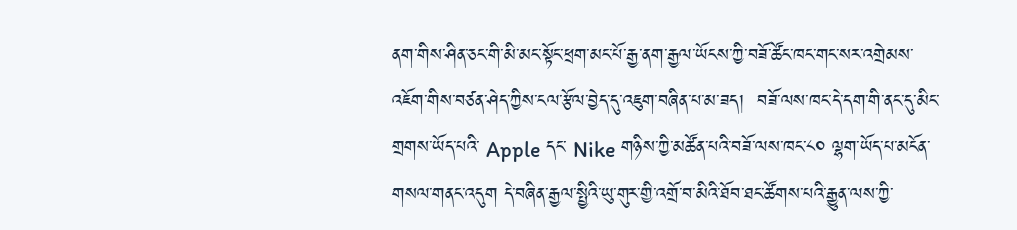ནག་གིས་ཤིན་ཅང་གི་མི་མང་སྟོང་ཕྲག་མང་པོ་རྒྱ་ནག་རྒྱལ་ཡོངས་ཀྱི་བཟོ་ཚོང་ཁང་གང་སར་འགྲེམས་འཇོག་གིས་བཙན་ཤེད་ཀྱིས་ངལ་རྩོལ་བྱེད་དུ་འཇུག་བཞིན་པ་མ་ཟད།  བཟོ་ལས་ཁང་དེ་དག་གི་ནང་དུ་མིང་གྲགས་ཡོད་པའི་ Apple དང་ Nike གཉིས་ཀྱི་མཚོན་པའི་བཟོ་ལས་ཁང་༨༠ ལྷག་ཡོད་པ་མངོན་གསལ་གནང་འདུག དེ་བཞིན་རྒྱལ་སྤྱིའི་ཡུ་གུར་གྱི་འགྲོ་བ་མིའི་ཐོབ་ཐང་ཚོགས་པའི་རྒྱུན་ལས་ཀྱི་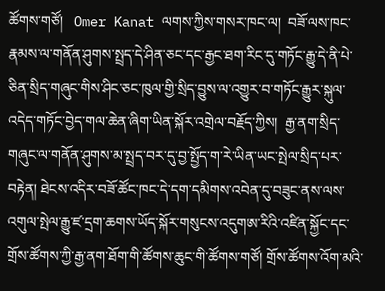ཚོགས་གཙོ།   Omer Kanat ལགས་ཀྱིས་གསར་ཁང་ལ།  བཟོ་ལས་ཁང་རྣམས་ལ་གནོན་ཤུགས་སྤྲད་དེ་ཤིན་ཅང་དང་རྒྱང་ཐག་རིང་དུ་གཏོང་རྒྱུ་དེ་ནི་པེ་ཅིན་སྲིད་གཞུང་གིས་ཤིང་ཅང་ཁུལ་གྱི་སྲིད་བྱུས་ལ་འགྱུར་བ་གཏོང་རྒྱུར་སྐུལ་འདེད་གཏོང་བྱེད་གལ་ཆེན་ཞིག་ཡིན་སྐོར་འགྲེལ་བརྗོད་ཀྱིས།  རྒྱ་ནག་སྲིད་གཞུང་ལ་གནོན་ཤུགས་མ་སྤྲད་བར་དུ་བྱ་སྤྱོད་ག་རེ་ཡིན་ཡང་སྤེལ་སྲིད་པར་བརྟེན། ཐེངས་འདིར་བཟོ་ཚོང་ཁང་དེ་དག་དམིགས་འབེན་དུ་བཟུང་ནས་ལས་འགུལ་སྤེལ་རྒྱུ་ཛ་དྲག་ཆགས་ཡོད་སྐོར་གསུངས་འདུགཨ་རིའི་འཛིན་སྐྱོང་དང་གྲོས་ཚོགས་ཀྱི་རྒྱ་ནག་ཐོག་གི་ཚོགས་ཆུང་གི་ཚོགས་གཙོ། གྲོས་ཚོགས་འོག་མའི་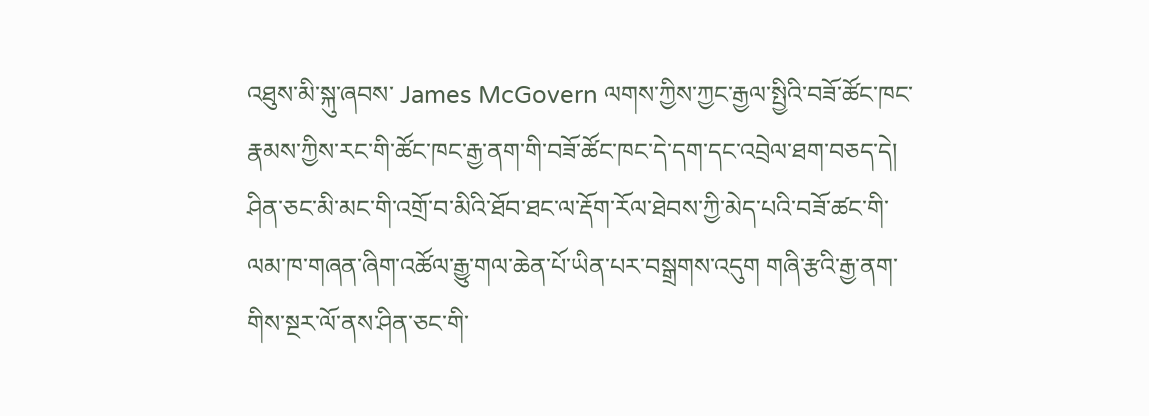འཐུས་མི་སྐུ་ཞབས་ James McGovern ལགས་ཀྱིས་ཀྱང་རྒྱལ་སྤྱིའི་བཟོ་ཚོང་ཁང་རྣམས་ཀྱིས་རང་གི་ཚོང་ཁང་རྒྱ་ནག་གི་བཟོ་ཚོང་ཁང་དེ་དག་དང་འབྲེལ་ཐག་བཅད་དེ། ཤིན་ཅང་མི་མང་གི་འགྲོ་བ་མིའི་ཐོབ་ཐང་ལ་རྡོག་རོལ་ཐེབས་ཀྱི་མེད་པའི་བཟོ་ཚང་གི་ལམ་ཁ་གཞན་ཞིག་འཚོལ་རྒྱུ་གལ་ཆེན་པོ་ཡིན་པར་བསྒྲགས་འདུག གཞི་རྩའི་རྒྱ་ནག་གིས་སྔར་ལོ་ནས་ཤིན་ཅང་གི་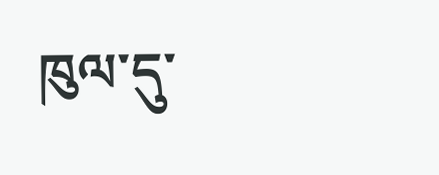ཁུལ་དུ་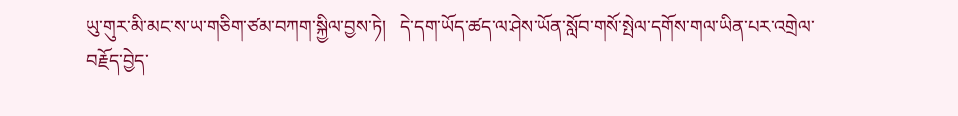ཡུ་གུར་མི་མང་ས་ཡ་གཅིག་ཙམ་བཀག་སྐྱིལ་བྱས་ཏེ།   དེ་དག་ཡོད་ཚད་ལ་ཤེས་ཡོན་སློབ་གསོ་སྤེལ་དགོས་གལ་ཡིན་པར་འགྲེལ་བརྗོད་བྱེད་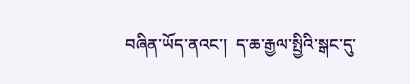བཞིན་ཡོད་ནའང་།  ད་ཆ་རྒྱལ་སྤྱིའི་སྒང་དུ་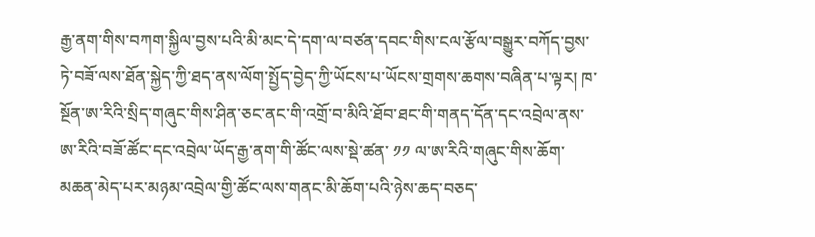རྒྱ་ནག་གིས་བཀག་སྐྱིལ་བྱས་པའི་མི་མང་དེ་དག་ལ་བཙན་དབང་གིས་ངལ་རྩོལ་བསྒྱུར་བཀོད་བྱས་ཏེ་བཟོ་ལས་ཐོན་སྐྱེད་ཀྱི་ཐད་ནས་ལོག་སྤྱོད་བྱེད་ཀྱི་ཡོངས་པ་ཡོངས་གྲགས་ཆགས་བཞིན་པ་ལྟར། ཁ་སྔོན་ཨ་རིའི་སྲིད་གཞུང་གིས་ཤིན་ཅང་ནང་གི་འགྲོ་བ་མིའི་ཐོབ་ཐང་གི་གནད་དོན་དང་འབྲེལ་ནས་ཨ་རིའི་བཟོ་ཚོང་དང་འབྲེལ་ཡོད་རྒྱ་ནག་གི་ཚོང་ལས་སྡེ་ཚན་ ༡༡ ལ་ཨ་རིའི་གཞུང་གིས་ཆོག་མཆན་མེད་པར་མཉམ་འབྲེལ་གྱི་ཚོང་ལས་གནང་མི་ཆོག་པའི་ཉེས་ཆད་བཅད་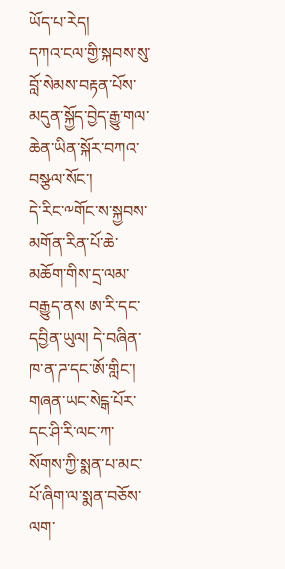ཡོད་པ་རེད།
དཀའ་ངལ་གྱི་སྐབས་སུ་བློ་སེམས་བརྟན་པོས་མདུན་སྐྱོད་བྱེད་རྒྱུ་གལ་ཆེན་ཡིན་སྐོར་བཀའ་བསྩལ་སོང་།
དེ་རིང་༸གོང་ས་སྐྱབས་མགོན་རིན་པོ་ཆེ་མཆོག་གིས་དྲ་ལམ་བརྒྱུད་ནས ཨ་རི་དང་དབྱིན་ཡུལ། དེ་བཞིན་ཁ་ན་ཌ་དང་ཨོ་གླིང་། གཞན་ཡང་སེངྒ་པོར་དང་ཤི་རི་ལང་ཀ་སོགས་ཀྱི་སྨན་པ་མང་པོ་ཞིག་ལ་སྨན་བཅོས་ལག་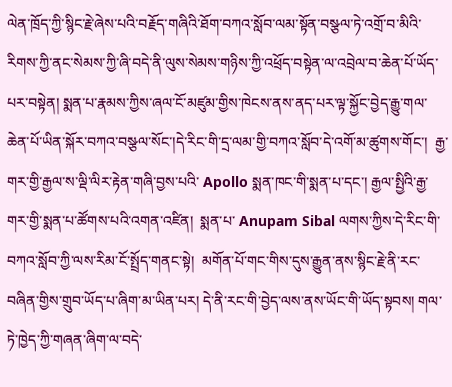ལེན་ཁྲོད་ཀྱི་སྙིང་རྗེ་ཞེས་པའི་བརྗོད་གཞིའི་ཐོག་བཀའ་སློབ་ལམ་སྟོན་བསྩལ་ཏེ་འགྲོ་བ་མིའི་རིགས་ཀྱི་ནང་སེམས་ཀྱི་ཞི་བདེ་ནི་ལུས་སེམས་གཉིས་ཀྱི་འཕྲོད་བསྟེན་ལ་འབྲེལ་བ་ཆེན་པོ་ཡོད་པར་བསྟེན། སྨན་པ་རྣམས་ཀྱིས་ཞལ་ངོ་མཛུམ་གྱིས་ཁེངས་ནས་ནད་པར་ལྟ་སྐྱོང་བྱེད་རྒྱུ་གལ་ཆེན་པོ་ཡིན་སྐོར་བཀའ་བསྩལ་སོང་།དེ་རིང་གི་དྲ་ལམ་གྱི་བཀའ་སློབ་དེ་འགོ་མ་ཚུགས་གོང་།  རྒྱ་གར་གྱི་རྒྱལ་ས་ལྡི་ལིར་རྟེན་གཞི་བྱས་པའི་ Apollo སྨན་ཁང་གི་སྨན་པ་དང་། རྒྱལ་སྤྱིའི་རྒྱ་གར་གྱི་སྨན་པ་ཚོགས་པའི་འགན་འཛིན།  སྨན་པ་ Anupam Sibal ལགས་ཀྱིས་དེ་རིང་གི་བཀའ་སློབ་ཀྱི་ལས་རིམ་ངོ་སྤྲོད་གནང་སྟེ།  མགོན་པོ་གང་གིས་དུས་རྒྱུན་ནས་སྙིང་རྗེ་ནི་རང་བཞིན་གྱིས་གྲུབ་ཡོད་པ་ཞིག་མ་ཡིན་པར། དེ་ནི་རང་གི་བྱེད་ལས་ནས་ཡོང་གི་ཡོད་སྟབས། གལ་ཏེ་ཁྱེད་ཀྱི་གཞན་ཞིག་ལ་བདེ་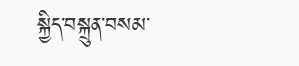སྐྱིད་བསྐྲུན་བསམ་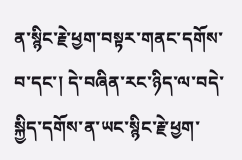ན་སྙིང་རྗེ་ཕྱག་བསྟར་གནང་དགོས་བ་དང་། དེ་བཞིན་རང་ཉིད་ལ་བདེ་སྐྱིད་དགོས་ན་ཡང་སྙིང་རྗེ་ཕྱག་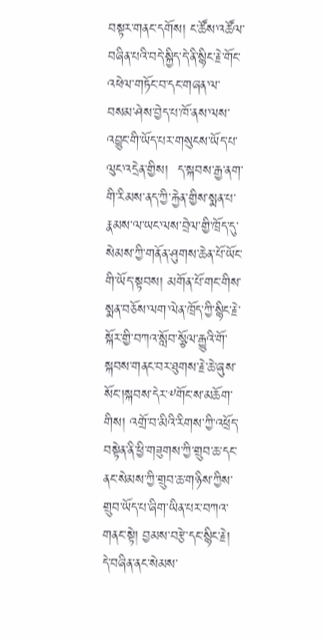བསྟར་གནང་དགོས། ང་ཚོས་འཚོལ་བཞིན་པའི་བདེ་སྐྱིད་དེ་ནི་སྙིང་རྗེ་གོང་འཕེལ་གཏོང་བ་དང་གཞན་ལ་བསམ་ཤེས་བྱེད་པ་ཁོ་ནས་ལས་འབྱུང་གི་ཡོད་པར་གསུངས་ཡོད་པ་ལུང་འདྲེན་གྱིས།  ད་སྐབས་རྒྱ་ནག་གི་རིམས་ནད་ཀྱི་རྐྱེན་གྱིས་སྨན་པ་རྣམས་ལ་ཡང་ལས་བྲེལ་གྱི་ཁྲོད་དུ་སེམས་ཀྱི་གནོན་ཤུགས་ཆེན་པོ་ཡོང་གི་ཡོད་སྟབས། མགོན་པོ་གང་གིས་སྨན་བཅོས་ལག་ལེན་ཁྲོད་ཀྱི་སྙིང་རྗེ་སྐོར་གྱི་བཀའ་སློབ་སྩོལ་རྒྱུའི་གོ་སྐབས་གནང་བར་ཐུགས་རྗེ་ཆེ་ཞུས་སོང་།སྐབས་དེར་༸གོང་ས་མཆོག་གིས། འགྲོ་བ་མིའི་རིགས་ཀྱི་འཕྲོད་བསྟེན་ནི་ཕྱི་གཟུགས་ཀྱི་གྲུབ་ཆ་དང་ནང་སེམས་ཀྱི་གྲུབ་ཆ་གཉིས་ཀྱིས་གྲུབ་ཡོད་པ་ཞིག་ཡིན་པར་བཀའ་གནང་སྟེ། བྱམས་བརྩེ་དང་སྙིང་རྗེ། དེ་བཞིན་ནང་སེམས་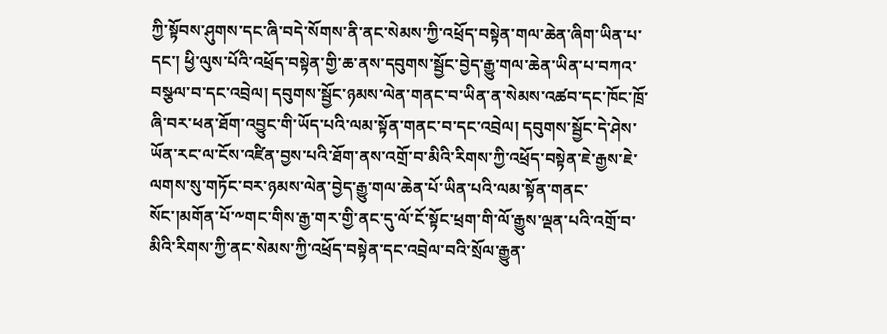ཀྱི་སྟོབས་ཤུགས་དང་ཞི་བདེ་སོགས་ནི་ནང་སེམས་ཀྱི་འཕྲོད་བསྟེན་གལ་ཆེན་ཞིག་ཡིན་པ་དང་། ཕྱི་ལུས་པོའི་འཕྲོད་བསྟེན་གྱི་ཆ་ནས་དབུགས་སྦྱོང་བྱེད་རྒྱུ་གལ་ཆེན་ཡིན་པ་བཀའ་བསྩལ་བ་དང་འབྲེལ། དབུགས་སྦྱོང་ཉམས་ལེན་གནང་བ་ཡིན་ན་སེམས་འཚབ་དང་ཁོང་ཁྲོ་ཞི་བར་ཕན་ཐོག་འབྱུང་གི་ཡོད་པའི་ལམ་སྟོན་གནང་བ་དང་འབྲེལ། དབུགས་སྦྱོང་དེ་ཤེས་ཡོན་རང་ལ་ངོས་འཛིན་བྱས་པའི་ཐོག་ནས་འགྲོ་བ་མིའི་རིགས་ཀྱི་འཕྲོད་བསྟེན་ཇེ་རྒྱས་ཇེ་ལགས་སུ་གཏོང་བར་ཉམས་ལེན་བྱེད་རྒྱུ་གལ་ཆེན་པོ་ཡིན་པའི་ལམ་སྟོན་གནང་སོང་།མགོན་པོ་༸གང་གིས་རྒྱ་གར་གྱི་ནང་དུ་ལོ་ངོ་སྟོང་ཕྲག་གི་ལོ་རྒྱུས་ལྡན་པའི་འགྲོ་བ་མིའི་རིགས་ཀྱི་ནང་སེམས་ཀྱི་འཕྲོད་བསྟེན་དང་འབྲེལ་བའི་སྲོལ་རྒྱུན་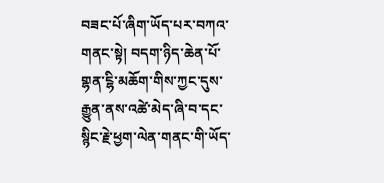བཟང་པོ་ཞིག་ཡོད་པར་བཀའ་གནང་སྟེ། བདག་ཉིད་ཆེན་པོ་གྷན་ངྷི་མཆོག་གིས་ཀྱང་དུས་རྒྱུན་ནས་འཚེ་མེད་ཞི་བ་དང་སྙིང་རྗེ་ཕྱག་ལེན་གནང་གི་ཡོད་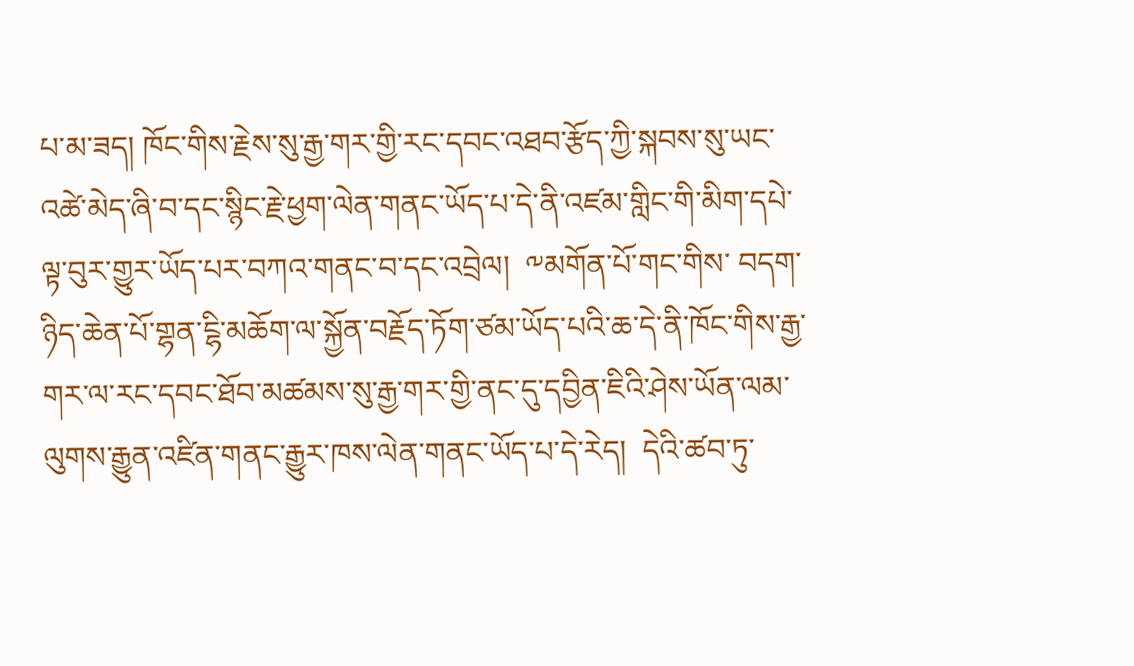པ་མ་ཟད། ཁོང་གིས་རྗེས་སུ་རྒྱ་གར་གྱི་རང་དབང་འཐབ་རྩོད་ཀྱི་སྐབས་སུ་ཡང་འཚེ་མེད་ཞི་བ་དང་སྙིང་རྗེ་ཕྱག་ལེན་གནང་ཡོད་པ་དེ་ནི་འཛམ་གླིང་གི་མིག་དཔེ་ལྟ་བུར་གྱུར་ཡོད་པར་བཀའ་གནང་བ་དང་འབྲེལ།  ༸མགོན་པོ་གང་གིས་ བདག་ཉིད་ཆེན་པོ་གྷན་ངྷི་མཆོག་ལ་སྐྱོན་བརྗོད་ཏོག་ཙམ་ཡོད་པའི་ཆ་དེ་ནི་ཁོང་གིས་རྒྱ་གར་ལ་རང་དབང་ཐོབ་མཚམས་སུ་རྒྱ་གར་གྱི་ནང་དུ་དབྱིན་ཇིའི་ཤེས་ཡོན་ལམ་ལུགས་རྒྱུན་འཛིན་གནང་རྒྱུར་ཁས་ལེན་གནང་ཡོད་པ་དེ་རེད།  དེའི་ཚབ་ཏུ་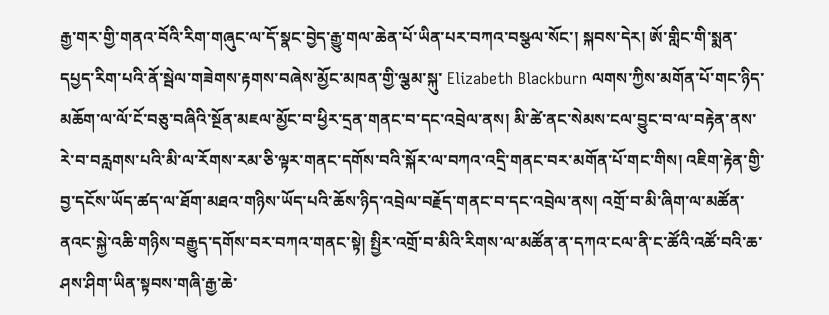རྒྱ་གར་གྱི་གནའ་བོའི་རིག་གཞུང་ལ་དོ་སྣང་བྱེད་རྒྱུ་གལ་ཆེན་པོ་ཡིན་པར་བཀའ་བསྩལ་སོང་། སྐབས་དེར། ཨོ་གླིང་གི་སྨན་དཔྱད་རིག་པའི་ནོ་སྦེལ་གཟེགས་རྟགས་བཞེས་མྱོང་མཁན་གྱི་ལྕམ་སྐུ་ Elizabeth Blackburn ལགས་ཀྱིས་མགོན་པོ་གང་ཉིད་མཆོག་ལ་ལོ་ངོ་བཅུ་བཞིའི་སྔོན་མཇལ་མྱོང་བ་ཕྱིར་དྲན་གནང་བ་དང་འབྲེལ་ནས། མི་ཚེ་ནང་སེམས་ངལ་བྱུང་བ་ལ་བརྟེན་ནས་རེ་བ་བརླགས་པའི་མི་ལ་རོགས་རམ་ཅི་ལྟར་གནང་དགོས་བའི་སྐོར་ལ་བཀའ་འདྲི་གནང་བར་མགོན་པོ་གང་གིས། འཇིག་རྟེན་གྱི་བྱ་དངོས་ཡོད་ཚད་ལ་ཐོག་མཐའ་གཉིས་ཡོད་པའི་ཆོས་ཉིད་འབྲེལ་བརྗོད་གནང་བ་དང་འབྲེལ་ནས། འགྲོ་བ་མི་ཞིག་ལ་མཚོན་ནའང་སྐྱེ་འཆི་གཉིས་བརྒྱུད་དགོས་བར་བཀའ་གནང་སྟེ། སྤྱིར་འགྲོ་བ་མིའི་རིགས་ལ་མཚོན་ན་དཀའ་ངལ་ནི་ང་ཚོའི་འཚོ་བའི་ཆ་ཤས་ཤིག་ཡིན་སྟབས་གཞི་རྒྱ་ཆེ་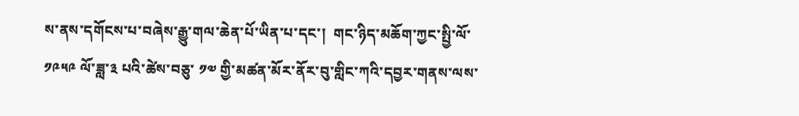ས་ནས་དགོངས་པ་བཞེས་རྒྱུ་གལ་ཆེན་པོ་ཡིན་པ་དང་།  གང་ཉིད་མཆོག་ཀྱང་སྤྱི་ལོ་ ༡༩༥༩ ལོ་ཟླ་༣ པའི་ཚེས་བཅུ་ ༡༧ གྱི་མཚན་མོར་ནོར་བུ་གླིང་ཀའི་དབྱར་གནས་ལས་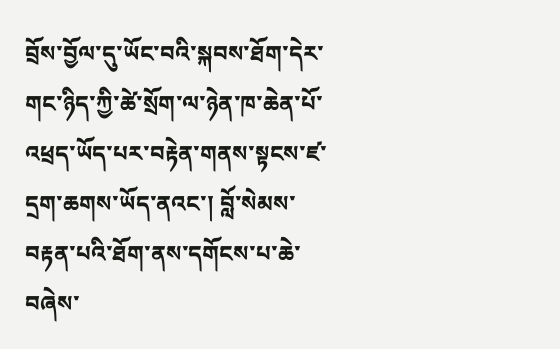བྲོས་བྱོལ་དུ་ཡོང་བའི་སྐབས་ཐོག་དེར་གང་ཉིད་ཀྱི་ཚེ་སྲོག་ལ་ཉེན་ཁ་ཆེན་པོ་འཕྲད་ཡོད་པར་བརྟེན་གནས་སྟངས་ཛ་དྲག་ཆགས་ཡོད་ནའང་། བློ་སེམས་བརྟན་པའི་ཐོག་ནས་དགོངས་པ་ཆེ་བཞེས་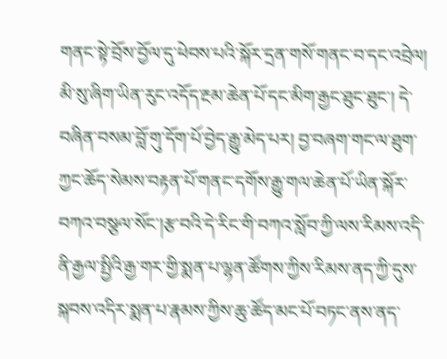གནང་སྟེ་བྲོས་བྱོལ་དུ་ཕེབས་པའི་སྐོར་དྲན་གསོ་གནང་བ་དང་འབྲེལ།   མི་སུ་ཞིག་ཡིན་རུང་འདོད་རྔམ་ཆེན་པོ་དང་མིག་རྒྱང་ཐུང་ཐུང་། དེ་བཞིན་བསམ་བློ་གུ་དོག་པོ་བྱེད་རྒྱུ་མེད་པར། བྱ་བཞག་གང་ལ་ཐུག་ཀྱང་ཆོད་སེམས་བརྟན་པོ་གནང་དགོས་རྒྱུ་གལ་ཆེན་པོ་ཡིན་སྐོར་བཀའ་བསྩལ་སོང་།རྩ་བའི་དེ་རིང་གི་བཀའ་སློབ་ཀྱི་ལས་རིམས་འདི་ནི་རྒྱལ་སྤྱིའི་རྒྱ་གར་གྱི་སྨན་པ་ལྷན་ཚོགས་ཀྱིས་རིམས་ནད་ཀྱི་དུས་སྐབས་འདིར་སྨན་པ་རྣམས་ཀྱིས་ཆུ་ཚོད་མང་པོ་བཏང་ནས་ནད་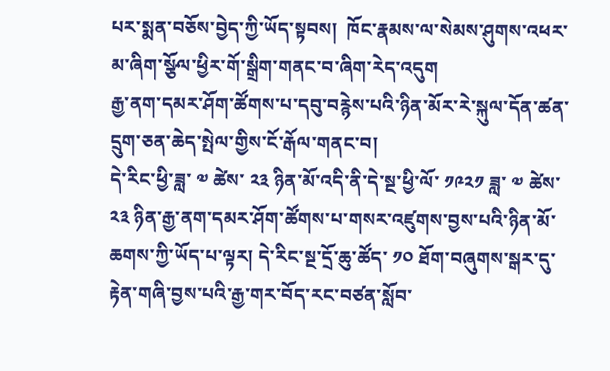པར་སྨན་བཅོས་བྱེད་ཀྱི་ཡོད་སྟབས།  ཁོང་རྣམས་ལ་སེམས་ཤུགས་འཕར་མ་ཞིག་སྩོལ་ཕྱིར་གོ་སྒྲིག་གནང་བ་ཞིག་རེད་འདུག
རྒྱ་ནག་དམར་ཤོག་ཚོགས་པ་དབུ་བརྙེས་པའི་ཉིན་མོར་རེ་སྐུལ་དོན་ཚན་དྲུག་ཅན་ཆེད་སྤེལ་གྱིས་ངོ་རྒོལ་གནང་བ།
དེ་རིང་ཕྱི་ཟླ་ ༧ ཚེས་ ༢༣ ཉིན་མོ་འདི་ནི་དེ་སྔ་ཕྱི་ལོ་ ༡༩༢༡ ཟླ་ ༧ ཚེས་ ༢༣ ཉིན་རྒྱ་ནག་དམར་ཤོག་ཚོགས་པ་གསར་འཛུགས་བྱས་པའི་ཉིན་མོ་ཆགས་ཀྱི་ཡོད་པ་ལྟར། དེ་རིང་སྔ་དྲོ་ཆུ་ཚོད་ ༡༠ ཐོག་བཞུགས་སྒར་དུ་རྟེན་གཞི་བྱས་པའི་རྒྱ་གར་བོད་རང་བཙན་སློབ་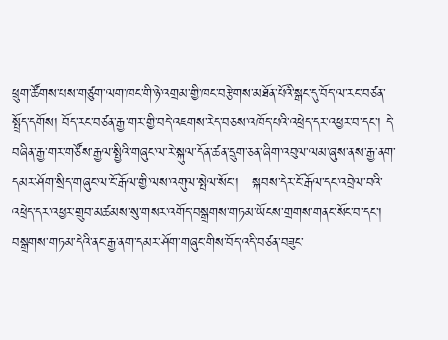ཕྲུག་ཚོགས་པས་གཙུག་ལག་ཁང་གི་ཉེ་འགྲམ་གྱི་ཁང་བརྩེགས་མཐོན་པོའི་སྒང་དུ་བོད་ལ་རང་བཙན་སྤྲོད་དགོས། བོད་རང་བཙན་རྒྱ་གར་གྱི་བདེ་འཇགས་རེད་བཅས་འཁོད་པའི་འཕྲེད་དར་འཕྱར་བ་དང་། དེ་བཞིན་རྒྱ་གར་གཙོས་རྒྱལ་སྤྱིའི་གཞུང་ལ་རེ་སྐུལ་དོན་ཚན་དྲུག་ཅན་ཞིག་འབུལ་ལམ་ཞུས་ནས་རྒྱ་ནག་དམར་ཤོག་སྲིད་གཞུང་ལ་ངོ་རྒོལ་གྱི་ལས་འགུལ་སྤེལ་སོང་།   སྐབས་དེར་ངོ་རྒོལ་དང་འབྲེལ་བའི་འཕྲེད་དར་འཕྱར་གྲུབ་མཚམས་སུ་གསར་འགོད་བསྒྲགས་གཏམ་ཡོངས་གྲགས་གནང་སོང་བ་དང་། བསྒྲགས་གཏམ་དེའི་ནང་རྒྱ་ནག་དམར་ཤོག་གཞུང་གིས་བོད་འདི་བཙན་བཟུང་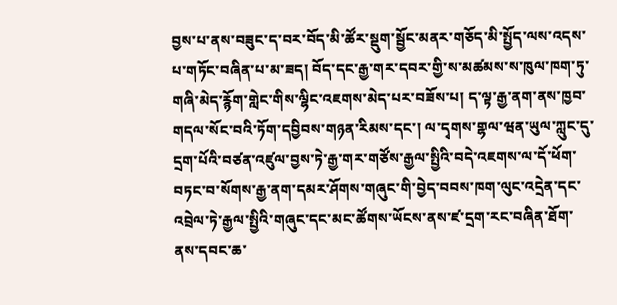བྱས་པ་ནས་བཟུང་ད་བར་བོད་མི་ཚོར་སྡུག་སྦྱོང་མནར་གཅོད་མི་སྤྱོད་ལས་འདས་པ་གཏོང་བཞིན་པ་མ་ཟད། བོད་དང་རྒྱ་གར་དབར་གྱི་ས་མཚམས་ས་ཁུལ་ཁག་ཏུ་གཞི་མེད་རྙོག་གླེང་གིས་ལྷིང་འཇགས་མེད་པར་བཟོས་པ། ད་ལྟ་རྒྱ་ནག་ནས་ཁྱབ་གདལ་སོང་བའི་ཏོག་དབྱིབས་གཉན་རིམས་དང་། ལ་དྭགས་གྷལ་ཝན་ཡུལ་ཀླུང་དུ་དྲག་པོའི་བཙན་འཛུལ་བྱས་ཏེ་རྒྱ་གར་གཙོས་རྒྱལ་སྤྱིའི་བདེ་འཇགས་ལ་དོ་ཕོག་བཏང་བ་སོགས་རྒྱ་ནག་དམར་ཤོགས་གཞུང་གི་བྱེད་བབས་ཁག་ལུང་འདྲེན་དང་འབྲེལ་ཏེ་རྒྱལ་སྤྱིའི་གཞུང་དང་མང་ཚོགས་ཡོངས་ནས་ཛ་དྲག་རང་བཞིན་ཐོག་ནས་དབང་ཆ་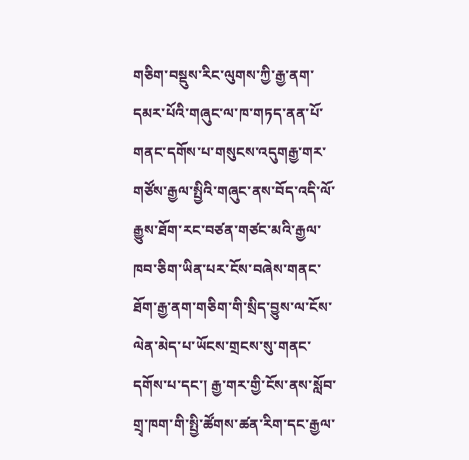གཅིག་བསྡུས་རིང་ལུགས་ཀྱི་རྒྱ་ནག་དམར་པོའི་གཞུང་ལ་ཁ་གཏད་ནན་པོ་གནང་དགོས་པ་གསུངས་འདུགརྒྱ་གར་གཙོས་རྒྱལ་སྤྱིའི་གཞུང་ནས་བོད་འདི་ལོ་རྒྱུས་ཐོག་རང་བཙན་གཙང་མའི་རྒྱལ་ཁབ་ཅིག་ཡིན་པར་ངོས་བཞེས་གནང་ཐོག་རྒྱ་ནག་གཅིག་གི་སྲིད་བྱུས་ལ་ངོས་ལེན་མེད་པ་ཡོངས་གྲངས་སུ་གནང་དགོས་པ་དང་། རྒྱ་གར་གྱི་ངོས་ནས་སློབ་གྲྭ་ཁག་གི་སྤྱི་ཚོགས་ཚན་རིག་དང་རྒྱལ་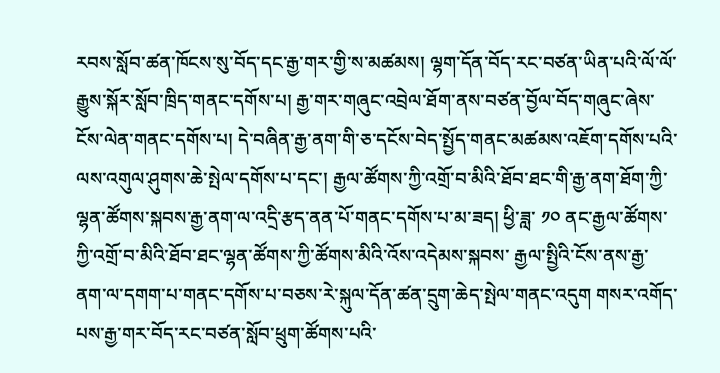རབས་སློབ་ཚན་ཁོངས་སུ་བོད་དང་རྒྱ་གར་གྱི་ས་མཚམས། ལྷག་དོན་བོད་རང་བཙན་ཡིན་པའི་ལོ་ལོ་རྒྱུས་སྐོར་སློབ་ཁྲིད་གནང་དགོས་པ། རྒྱ་གར་གཞུང་འབྲེལ་ཐོག་ནས་བཙན་བྱོལ་བོད་གཞུང་ཞེས་ངོས་ལེན་གནང་དགོས་པ། དེ་བཞིན་རྒྱ་ནག་གི་ཅ་དངོས་བེད་སྤྱོད་གནང་མཚམས་འཇོག་དགོས་པའི་ལས་འགུལ་ཤུགས་ཆེ་སྤེལ་དགོས་པ་དང་། རྒྱལ་ཚོགས་ཀྱི་འགྲོ་བ་མིའི་ཐོབ་ཐང་གི་རྒྱ་ནག་ཐོག་ཀྱི་ལྷན་ཚོགས་སྐབས་རྒྱ་ནག་ལ་འདྲི་རྩད་ནན་པོ་གནང་དགོས་པ་མ་ཟད། ཕྱི་ཟླ་ ༡༠ ནང་རྒྱལ་ཚོགས་ཀྱི་འགྲོ་བ་མིའི་ཐོབ་ཐང་ལྷན་ཚོགས་ཀྱི་ཚོགས་མིའི་འོས་འདེམས་སྐབས་ རྒྱལ་སྤྱིའི་ངོས་ནས་རྒྱ་ནག་ལ་དགག་པ་གནང་དགོས་པ་བཅས་རེ་སྐུལ་དོན་ཚན་དྲུག་ཆེད་སྤེལ་གནང་འདུག གསར་འགོད་པས་རྒྱ་གར་བོད་རང་བཙན་སློབ་ཕྲུག་ཚོགས་པའི་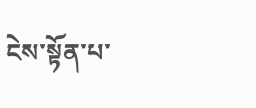ངེས་སྟོན་པ་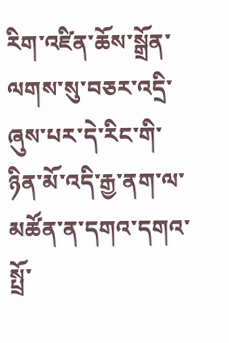རིག་འཛིན་ཆོས་སྒྲོན་ལགས་སུ་བཅར་འདྲི་ཞུས་པར་དེ་རིང་གི་ཉིན་མོ་འདི་རྒྱ་ནག་ལ་མཚོན་ན་དགའ་དགའ་སྤྲོ་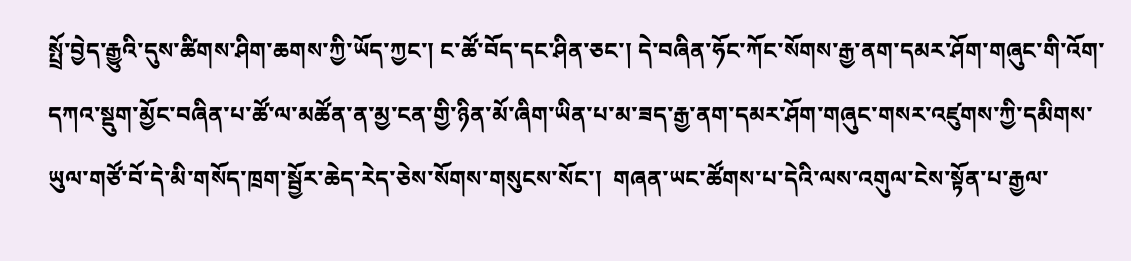སྤྲོ་བྱེད་རྒྱུའི་དུས་ཚིགས་ཤིག་ཆགས་ཀྱི་ཡོད་ཀྱང་། ང་ཚོ་བོད་དང་ཤིན་ཅང་། དེ་བཞིན་ཧོང་ཀོང་སོགས་རྒྱ་ནག་དམར་ཤོག་གཞུང་གི་འོག་དཀའ་སྡུག་མྱོང་བཞིན་པ་ཚོ་ལ་མཚོན་ན་མྱ་ངན་གྱི་ཉིན་མོ་ཞིག་ཡིན་པ་མ་ཟད་རྒྱ་ནག་དམར་ཤོག་གཞུང་གསར་འཛུགས་ཀྱི་དམིགས་ཡུལ་གཙོ་བོ་དེ་མི་གསོད་ཁྲག་སྦྱོར་ཆེད་རེད་ཅེས་སོགས་གསུངས་སོང་།  གཞན་ཡང་ཚོགས་པ་དེའི་ལས་འགུལ་ངེས་སྟོན་པ་རྒྱལ་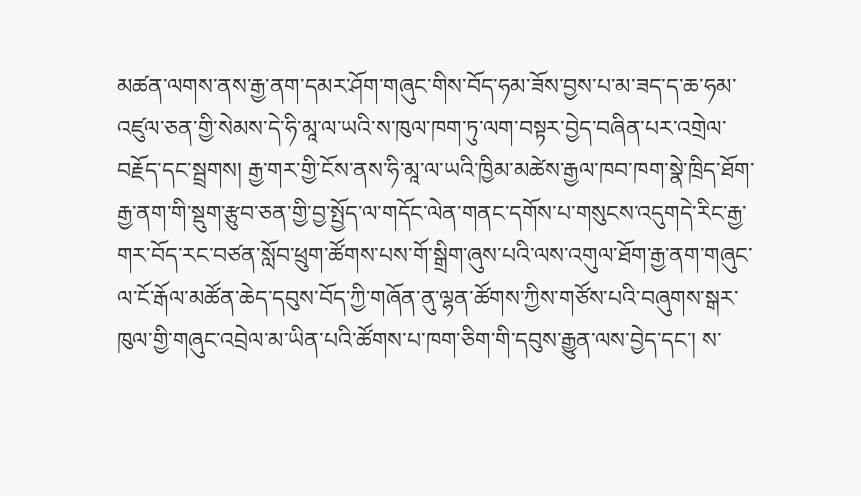མཚན་ལགས་ནས་རྒྱ་ནག་དམར་ཤོག་གཞུང་གིས་བོད་ཧམ་ཟོས་བྱས་པ་མ་ཟད་ད་ཆ་ཧམ་འཛུལ་ཅན་གྱི་སེམས་དེ་ཧི་མཱ་ལ་ཡའི་ས་ཁུལ་ཁག་ཏུ་ལག་བསྟར་བྱེད་བཞིན་པར་འགྲེལ་བརྗོད་དང་སྦྲགས། རྒྱ་གར་གྱི་ངོས་ནས་ཧི་མཱ་ལ་ཡའི་ཁྱིམ་མཚེས་རྒྱལ་ཁབ་ཁག་སྣེ་ཁྲིད་ཐོག་རྒྱ་ནག་གི་སྡུག་རྩུབ་ཅན་གྱི་བྱ་སྤྱོད་ལ་གདོང་ལེན་གནང་དགོས་པ་གསུངས་འདུགདེ་རིང་རྒྱ་གར་བོད་རང་བཙན་སློབ་ཕྲུག་ཚོགས་པས་གོ་སྒྲིག་ཞུས་པའི་ལས་འགུལ་ཐོག་རྒྱ་ནག་གཞུང་ལ་ངོ་རྒོལ་མཚོན་ཆེད་དབུས་བོད་ཀྱི་གཞོན་ནུ་ལྷན་ཚོགས་ཀྱིས་གཙོས་པའི་བཞུགས་སྒར་ཁུལ་གྱི་གཞུང་འབྲེལ་མ་ཡིན་པའི་ཚོགས་པ་ཁག་ཅིག་གི་དབུས་རྒྱུན་ལས་བྱེད་དང་། ས་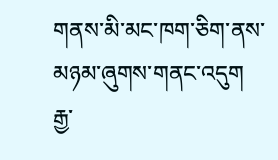གནས་མི་མང་ཁག་ཅིག་ནས་མཉམ་ཞུགས་གནང་འདུག
རྒྱ་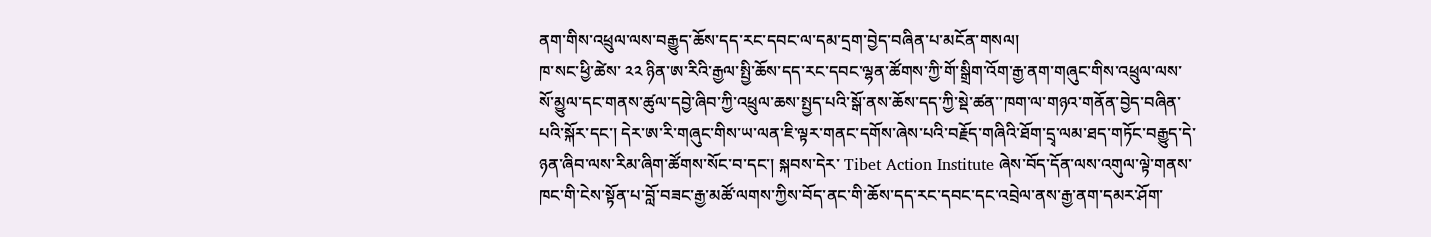ནག་གིས་འཕྲུལ་ལས་བརྒྱུད་ཆོས་དད་རང་དབང་ལ་དམ་དྲག་བྱེད་བཞིན་པ་མངོན་གསལ།
ཁ་སང་ཕྱི་ཚེས་ ༢༢ ཉིན་ཨ་རིའི་རྒྱལ་སྤྱི་ཆོས་དད་རང་དབང་ལྷན་ཚོགས་ཀྱི་གོ་སྒྲིག་འོག་རྒྱ་ནག་གཞུང་གིས་འཕྲུལ་ལས་སོ་མྱུལ་དང་གནས་ཚུལ་དབྱེ་ཞིབ་ཀྱི་འཕྲུལ་ཆས་སྤྱད་པའི་སྒོ་ནས་ཆོས་དད་ཀྱི་སྡེ་ཚན་་ཁག་ལ་གཉའ་གནོན་བྱེད་བཞིན་པའི་སྐོར་དང་། དེར་ཨ་རི་གཞུང་གིས་ཡ་ལན་ཇི་ལྟར་གནང་དགོས་ཞེས་པའི་བརྗོད་གཞིའི་ཐོག་དྲྭ་ལམ་ཐད་གཏོང་བརྒྱུད་དེ་ཉན་ཞིབ་ལས་རིམ་ཞིག་ཚོགས་སོང་བ་དང་། སྐབས་དེར་ Tibet Action Institute ཞེས་བོད་དོན་ལས་འགུལ་ལྟེ་གནས་ཁང་གི་ངེས་སྟོན་པ་བློ་བཟང་རྒྱ་མཚོ་ལགས་ཀྱིས་བོད་ནང་གི་ཆོས་དད་རང་དབང་དང་འབྲེལ་ནས་རྒྱ་ནག་དམར་ཤོག་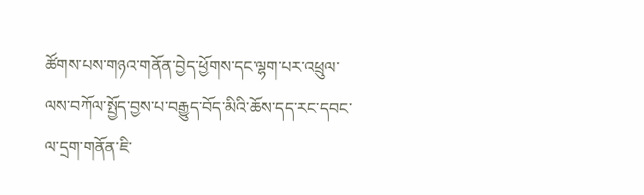ཚོགས་པས་གཉའ་གནོན་བྱེད་ཕྱོགས་དང་ལྷག་པར་འཕྲུལ་ལས་བཀོལ་སྤྱོད་བྱས་པ་བརྒྱུད་བོད་མིའི་ཆོས་དད་རང་དབང་ལ་དྲག་གནོན་ཇི་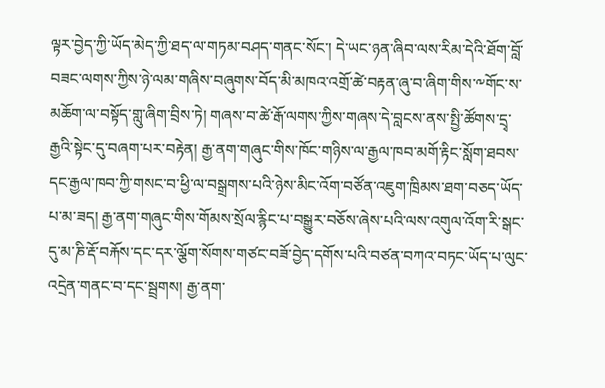ལྟར་བྱེད་ཀྱི་ཡོད་མེད་ཀྱི་ཐད་ལ་གཏམ་བཤད་གནང་སོང་། དེ་ཡང་ཉན་ཞིབ་ལས་རིམ་དེའི་ཐོག་བློ་བཟང་ལགས་ཀྱིས་ཉེ་ལམ་གཞིས་བཞུགས་བོད་མི་མཁའ་འགྲོ་ཚེ་བརྟན་ཞུ་བ་ཞིག་གིས་༸གོང་ས་མཆོག་ལ་བསྟོད་གླུ་ཞིག་བྲིས་ཏེ། གཞས་བ་ཚེ་རྒོ་ལགས་ཀྱིས་གཞས་དེ་བླངས་ནས་སྤྱི་ཚོགས་དྲྭ་རྒྱའི་སྟེང་དུ་བཞག་པར་བརྟེན། རྒྱ་ནག་གཞུང་གིས་ཁོང་གཉིས་ལ་རྒྱལ་ཁབ་མགོ་རྟིང་སློག་ཐབས་དང་རྒྱལ་ཁབ་ཀྱི་གསང་བ་ཕྱི་ལ་བསྒྲགས་པའི་ཉེས་མིང་འོག་བཙོན་འཇུག་ཁྲིམས་ཐག་བཅད་ཡོད་པ་མ་ཟད། རྒྱ་ནག་གཞུང་གིས་གོམས་སྲོལ་རྙིང་པ་བསྒྱུར་བཅོས་ཞེས་པའི་ལས་འགུལ་འོག་རི་སྒང་དུ་མ་ཎི་རྡོ་བརྐོས་དང་དར་ལྕོག་སོགས་གཙང་བཟོ་བྱེད་དགོས་པའི་བཙན་བཀའ་བཏང་ཡོད་པ་ལུང་འདྲེན་གནང་བ་དང་སྦྲགས། རྒྱ་ནག་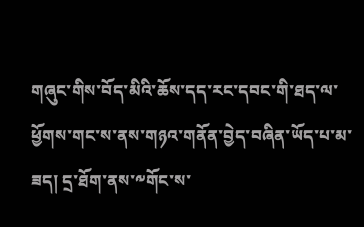གཞུང་གིས་བོད་མིའི་ཆོས་དད་རང་དབང་གི་ཐད་ལ་ཕྱོགས་གང་ས་ནས་གཉའ་གནོན་བྱེད་བཞིན་ཡོད་པ་མ་ཟད། དྲ་ཐོག་ནས་༸གོང་ས་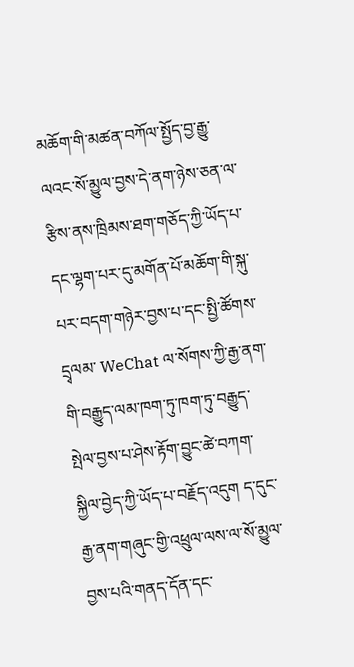མཆོག་གི་མཚན་བཀོལ་སྤྱོད་བྱ་རྒྱུ་ལའང་སོ་མྱུལ་བྱས་དེ་ནག་ཉེས་ཅན་ལ་རྩིས་ནས་ཁྲིམས་ཐག་གཅོད་ཀྱི་ཡོད་པ་དང་ལྷག་པར་དུ་མགོན་པོ་མཆོག་གི་སྐུ་པར་བདག་གཉེར་བྱས་པ་དང་སྤྱི་ཚོགས་དྲྭལམ་ WeChat ལ་སོགས་ཀྱི་རྒྱ་ནག་གི་བརྒྱུད་ལམ་ཁག་ཏུ་ཁག་ཏུ་བརྒྱུད་སྤེལ་བྱས་པ་ཤེས་རྟོག་བྱུང་ཚེ་བཀག་སྐྱིལ་བྱེད་ཀྱི་ཡོད་པ་བརྗོད་འདུག ད་དུང་རྒྱ་ནག་གཞུང་གྱི་འཕྲུལ་ལས་ལ་སོ་མྱུལ་བྱས་པའི་གནད་དོན་དང་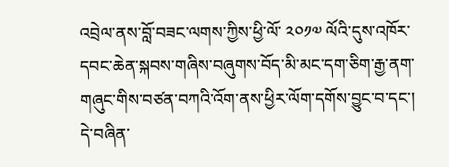འབྲེལ་ནས་བློ་བཟང་ལགས་ཀྱིས་ཕྱི་ལོ་ ༢༠༡༧ ལོའི་དུས་འཁོར་དབང་ཆེན་སྐབས་གཞིས་བཞུགས་བོད་མི་མང་དག་ཅིག་རྒྱ་ནག་གཞུང་གིས་བཙན་བཀའི་འོག་ནས་ཕྱིར་ལོག་དགོས་བྱུང་བ་དང་། དེ་བཞིན་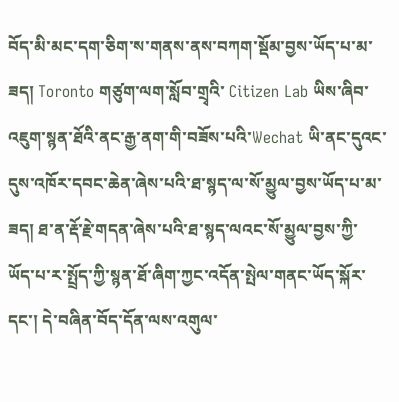བོད་མི་མང་དག་ཅིག་ས་གནས་ནས་བཀག་སྡོམ་བྱས་ཡོད་པ་མ་ཟད། Toronto གཙུག་ལག་སློབ་གྲྭའི་ Citizen Lab ཡིས་ཞིབ་འཇུག་སྙན་ཐོའི་ནང་རྒྱ་ནག་གི་བཟོས་པའི་Wechat ཡི་ནང་དུའང་དུས་འཁོར་དབང་ཆེན་ཞེས་པའི་ཐ་སྙད་ལ་སོ་མྱུལ་བྱས་ཡོད་པ་མ་ཟད། ཐ་ན་རྡོ་རྗེ་གདན་ཞེས་པའི་ཐ་སྙད་ལའང་སོ་མྱུལ་བྱས་ཀྱི་ཡོད་པ་ར་སྤྲོད་ཀྱི་སྙན་ཐོ་ཞིག་ཀྱང་འདོན་སྤེལ་གནང་ཡོད་སྐོར་དང་། དེ་བཞིན་བོད་དོན་ལས་འགུལ་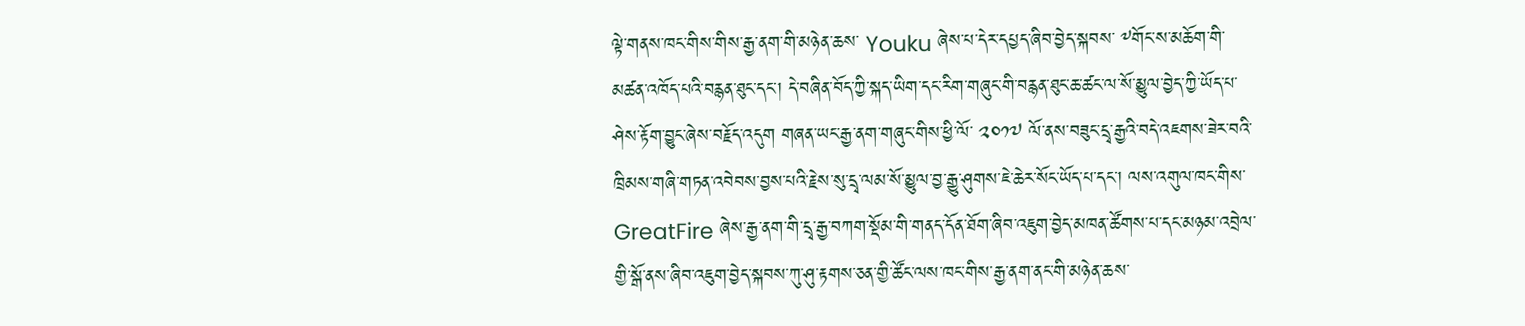ལྟེ་གནས་ཁང་གིས་གིས་རྒྱ་ནག་གི་མཉེན་ཆས་ Youku ཞེས་པ་དེར་དཔྱད་ཞིབ་བྱེད་སྐབས་ ༸གོང་ས་མཆོག་གི་མཚན་འཁོད་པའི་བརྙན་ཐུང་དང་། དེ་བཞིན་བོད་ཀྱི་སྐད་ཡིག་དང་རིག་གཞུང་གི་བརྙན་ཐུང་ཆ་ཚང་ལ་སོ་མྱུལ་བྱེད་ཀྱི་ཡོད་པ་ཤེས་རྟོག་བྱུང་ཞེས་བརྗོད་འདུག གཞན་ཡང་རྒྱ་ནག་གཞུང་གིས་ཕྱི་ལོ་ ༢༠༡༧ ལོ་ནས་བཟུང་དྲྭ་རྒྱའི་བདེ་འཇགས་ཟེར་བའི་ཁྲིམས་གཞི་གཏན་འབེབས་བྱས་པའི་རྗེས་སུ་དྲྭ་ལམ་སོ་མྱུལ་བྱ་རྒྱུ་ཤུགས་ཇེ་ཆེར་སོང་ཡོད་པ་དང་། ལས་འགུལ་ཁང་གིས་ GreatFire ཞེས་རྒྱ་ནག་གི་དྲྭ་རྒྱ་བཀག་སྡོམ་གི་གནད་དོན་ཐོག་ཞིབ་འཇུག་བྱེད་མཁན་ཚོགས་པ་དང་མཉམ་འབྲེལ་གྱི་སྒོ་ནས་ཞིབ་འཇུག་བྱེད་སྐབས་ཀུ་ཤུ་རྟགས་ཅན་གྱི་ཚོང་ལས་ཁང་གིས་རྒྱ་ནག་ནང་གི་མཉེན་ཆས་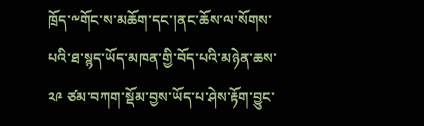ཁྲོད་༸གོང་ས་མཆོག་དང་།ནང་ཆོས་ལ་སོགས་པའི་ཐ་སྙད་ཡོད་མཁན་གྱི་བོད་པའི་མཉེན་ཆས་ ༢༩ ཙམ་བཀག་སྡོམ་བྱས་ཡོད་པ་ཤེས་རྟོག་བྱུང་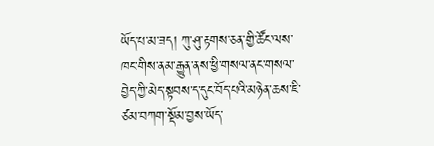ཡོད་པ་མ་ཟད། ཀུ་ཤུ་རྟགས་ཅན་གྱི་ཚོང་ལས་ཁང་གིས་ནམ་རྒྱུན་ནས་ཕྱི་གསལ་ནང་གསལ་བྱེད་ཀྱི་མེད་སྟབས་ད་དུང་བོད་པའི་མཉེན་ཆས་ཇི་ཙམ་བཀག་སྡོམ་བྱས་ཡོད་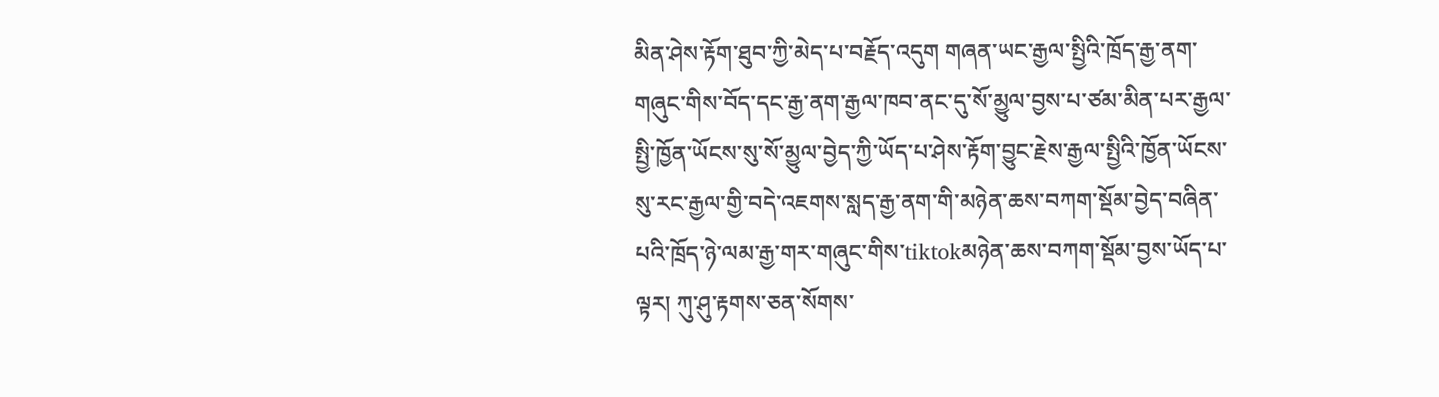མིན་ཤེས་རྟོག་ཐུབ་ཀྱི་མེད་པ་བརྗོད་འདུག གཞན་ཡང་རྒྱལ་སྤྱིའི་ཁྲོད་རྒྱ་ནག་གཞུང་གིས་བོད་དང་རྒྱ་ནག་རྒྱལ་ཁབ་ནང་དུ་སོ་མྱུལ་བྱས་པ་ཙམ་མིན་པར་རྒྱལ་སྤྱི་ཁྱོན་ཡོངས་སུ་སོ་མྱུལ་བྱེད་ཀྱི་ཡོད་པ་ཤེས་རྟོག་བྱུང་རྗེས་རྒྱལ་སྤྱིའི་ཁྱོན་ཡོངས་སུ་རང་རྒྱལ་གྱི་བདེ་འཇགས་སླད་རྒྱ་ནག་གི་མཉེན་ཆས་བཀག་སྡོམ་བྱེད་བཞིན་པའི་ཁྲོད་ཉེ་ལམ་རྒྱ་གར་གཞུང་གིས་tiktokམཉེན་ཆས་བཀག་སྡོམ་བྱས་ཡོད་པ་ལྟར། ཀུ་ཤུ་རྟགས་ཅན་སོགས་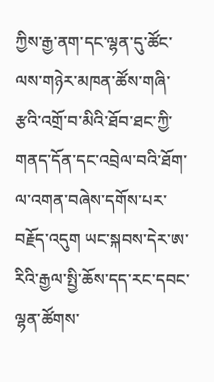ཀྱིས་རྒྱ་ནག་དང་ལྷན་དུ་ཚོང་ལས་གཉེར་མཁན་ཚོས་གཞི་རྩའི་འགྲོ་བ་མིའི་ཐོབ་ཐང་ཀྱི་གནད་དོན་དང་འབྲེལ་བའི་ཐོག་ལ་འགན་བཞེས་དགོས་པར་བརྗོད་འདུག ཡང་སྐབས་དེར་ཨ་རིའི་རྒྱལ་སྤྱི་ཆོས་དད་རང་དབང་ལྷན་ཚོགས་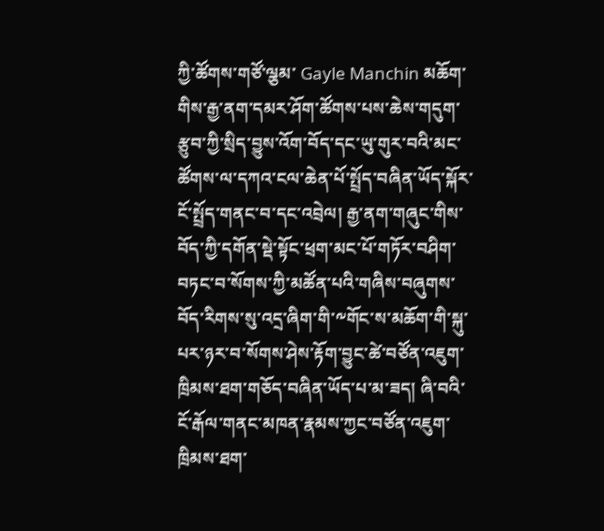ཀྱི་ཚོགས་གཙོ་ལྕམ་ Gayle Manchin མཆོག་གིས་རྒྱ་ནག་དམར་ཤོག་ཚོགས་པས་ཆེས་གདུག་རྩུབ་ཀྱི་སྲིད་བྱུས་འོག་བོད་དང་ཡུ་གུར་བའི་མང་ཚོགས་ལ་དཀའ་ངལ་ཆེན་པོ་སྤྲོད་བཞིན་ཡོད་སྐོར་ངོ་སྤྲོད་གནང་བ་དང་འབྲེལ། རྒྱ་ནག་གཞུང་གིས་བོད་ཀྱི་དགོན་སྡེ་སྟོང་ཕྲག་མང་པོ་གཏོར་བཤིག་བཏང་བ་སོགས་ཀྱི་མཚོན་པའི་གཞིས་བཞུགས་བོད་རིགས་སུ་འདྲ་ཞིག་གི་༸གོང་ས་མཆོག་གི་སྐུ་པར་ཉར་བ་སོགས་ཤེས་རྟོག་བྱུང་ཚེ་བཙོན་འཇུག་ཁྲིམས་ཐག་གཅོད་བཞིན་ཡོད་པ་མ་ཟད། ཞི་བའི་ངོ་རྒོལ་གནང་མཁན་རྣམས་ཀྱང་བཙོན་འཇུག་ཁྲིམས་ཐག་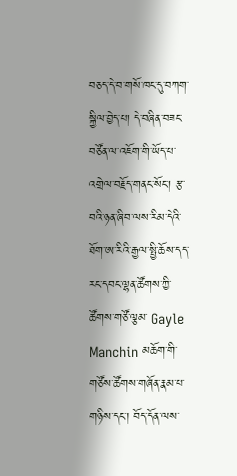བཅད་དེ་བ་གསོ་ཁང་དུ་བཀག་སྐྱིལ་བྱེད་པ། དེ་བཞིན་བཟང་བཙོན་ལ་འཇོག་གི་ཡོད་པ་འགྲེལ་བརྗོད་གནང་སོང་། རྩ་བའི་ཉན་ཞིབ་ལས་རིམ་དེའི་ཐོག་ཨ་རིའི་རྒྱལ་སྤྱི་ཆོས་དད་རང་དབང་ལྷན་ཚོགས་ཀྱི་ཚོགས་གཙོ་ལྕམ་ Gayle Manchin མཆོག་གི་གཙོས་ཚོགས་གཞོན་རྣམ་པ་གཉིས་དང་། བོད་དོན་ལས་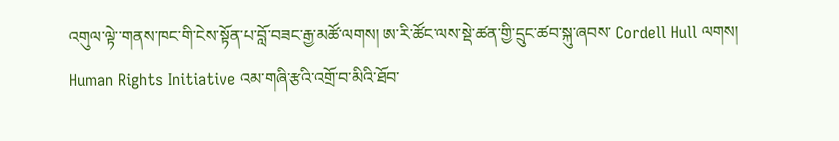འགུལ་ལྟེ་་གནས་ཁང་གི་ངེས་སྟོན་པ་བློ་བཟང་རྒྱ་མཚོ་ལགས། ཨ་རི་ཚོང་ལས་སྡེ་ཚན་གྱི་དྲུང་ཚབ་སྐུ་ཞབས་ Cordell Hull ལགས། Human Rights Initiative འམ་གཞི་རྩའི་འགྲོ་བ་མིའི་ཐོབ་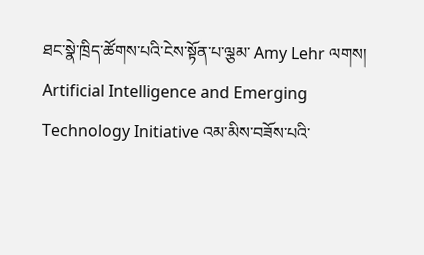ཐང་སྣེ་ཁྲིད་ཚོགས་པའི་ངེས་སྟོན་པ་ལྕམ་ Amy Lehr ལགས། Artificial Intelligence and Emerging Technology Initiative འམ་མིས་བཟོས་པའི་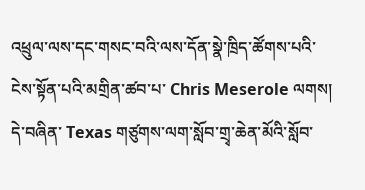འཕྲུལ་ལས་དང་གསང་བའི་ལས་དོན་སྣེ་ཁྲིད་ཚོགས་པའི་ངེས་སྟོན་པའི་མགྲིན་ཚབ་པ་ Chris Meserole ལགས། དེ་བཞིན་ Texas གཙུགས་ལག་སློབ་གྲྭ་ཆེན་མོའི་སློབ་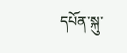དཔོན་སྐུ་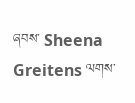ཞབས་ Sheena Greitens ལགས་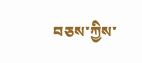བཅས་ཀྱིས་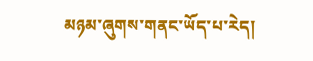མཉམ་ཞུགས་གནང་ཡོད་པ་རེད།